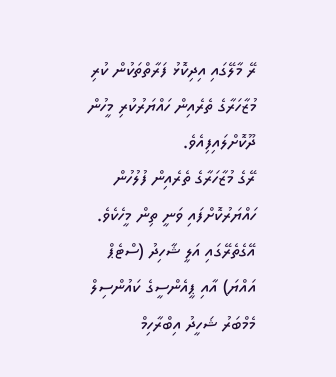ރޭ މާލޭގައި އިދިކޮޅު ފަރާތްތަކުން ކުރި މުޒާހަރާގެ ތެރެއިން ހައްޔަރުކުރި މީހުން ދޫކޮށްލައިފިއެވެ.
ރޭގެ މުޒާހަރާގެ ތެރެއިން ފުލުހުން ހައްޔަރުކޮށްފައި ވަނީ ތިން މީހެކެވެ. އޭގެތެރޭގައި އަލީ ޝާހިދު (ސްޓެޕް އައްޔަ) އާއި ޕީއެންސީގެ ކައުންސިލް މެމްބަރު ޝަހީދު އިބްރާހިމް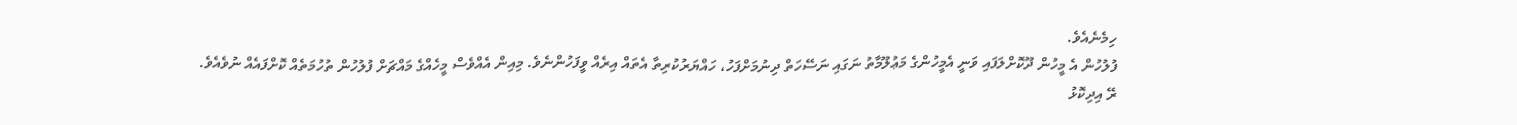ހިމެނެއެވެ.
ފުލުހުން އެ މީހުން ދޫކޮށްލަފައި ވަނީ އެމީހުންގެ މަޢުލޫމާތު ނަގައި ނަސޭހަތް ދިނުމަށްފަހު، ހައްޔަރުކުރިތާ އެތައް އިރެއް ވީފަހުންނެވެ. މިއިން އެއްވެސް މީހެއްގެ މައްޗަށް ފުލުހުން ތުހުމަތެއް ކޮށްފައެއް ނުވެއެވެ.
ރޭ އިދިކޮޅު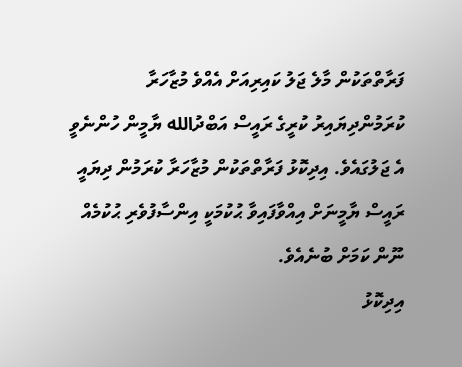ފަރާތްތަކުން މާލެ ޖަލު ކައިރިއަށް އެއްވެ މުޒާހަރާ ކުރަމުންދިޔައިރު ކުރީގެ ރައީސް އަބްދުالله ޔާމީން ހުންނެވީ އެ ޖަލުގައެވެ. އިދިކޮޅު ފަރާތްތަކުން މުޒާހަރާ ކުރަމުން ދިޔައީ ރައީސް ޔާމީނަށް އިއްވާފައިވާ ޙުކުމަކީ އިންސާފުވެރި ޙުކުމެއް ނޫން ކަމަށް ބުނެއެވެ.
އިދިކޮޅު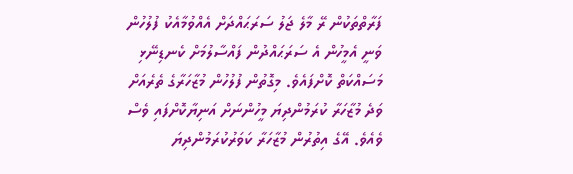ފަރާތްތަކުން ރޭ މާލެ ޖަލު ސަރަޙައްދަށް އެއްވުމާއެކު ފުލުހުން ވަނީ އެމީހުން އެ ސަރަޙައްދުން ފައްސާލުމަށް ކެނޑިނޭޅި މަސައްކަތް ކޮށްފައެވެ. މިގޮތުން ފުލުހުން މުޒާހަރާގެ ތެރެއަށް ވަދެ މުޒާހަރާ ކުރަމުންދިޔަ މީހުންނަށް އަނިޔާކޮށްފައި ވެސް ވެއެވެ. އޭގެ އިތުރުން މުޒާހަރާ ކަވަރުކުރަމުންދިޔަ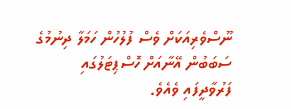ނޫސްވެރިއަކަށް ވެސް ފުލުހުން ހަމަލާ ދިނުމުގެ ސަބަބުން އޭނާއަށް ހޮސްޕިޓަލުގައި ފަރުވާދީފައި ވެއެވެ.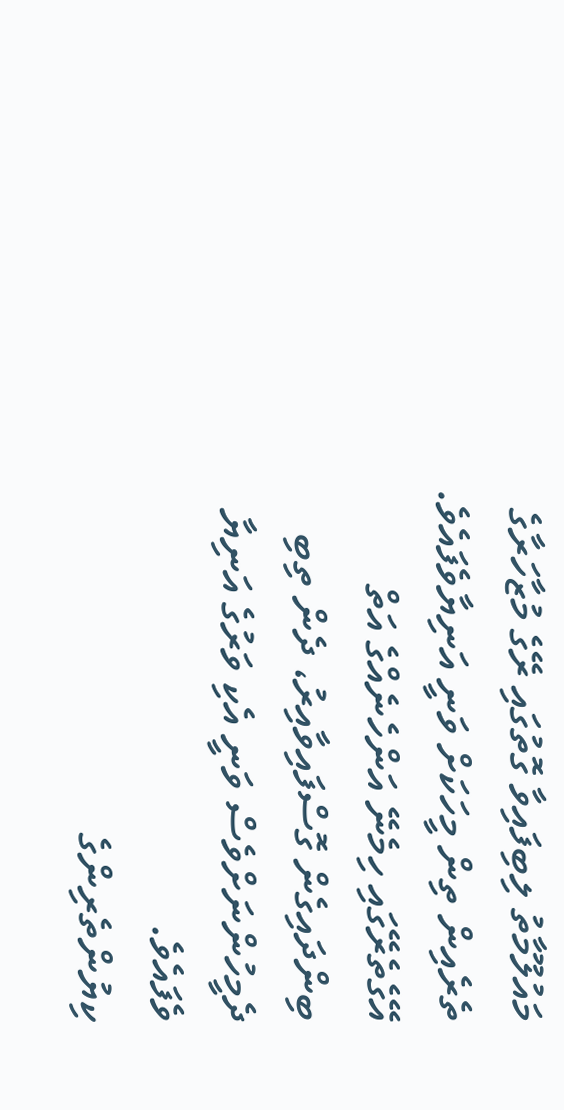މައުލޫމާތު ލިބިފައިވާ ގޮތުގައި ރޭގެ މުޒާހަރާގެ ތެރެއިން ތިން މީހަކަށް ވަނީ އަނިޔާވެފައެވެ. އޭގެތެރޭގައި ހިމެނޭ އަންހެނެއްގެ އަތް ބިންދައިގެން ގޮސްފައިވާއިރު، ދެން ތިބި ދެމީހުންނަށްވެސް ވަނީ އެކި ވަރުގެ އަނިޔާ ވެފައެވެ.
ކިޔުންތެރިންގެ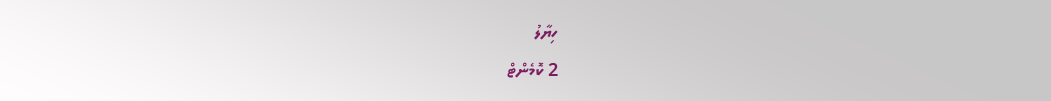ހިޔާލު
2 ކޮމެންޓް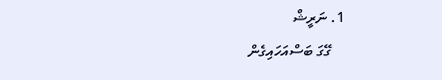1. ނަރީޝް
    ގޭގަ ބަސްއަހައިގެން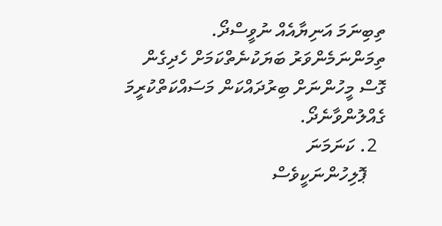ތިބިނަމަ އަނިޔާއެއް ނުވީސްދޯ. ތިމަންނަމެންވަރު ބަޔަކުނެތްކަމަށް ހެދިގެން ގޮސް މީހުންނަށް ބިރުދައްކަން މަސައްކަތްކުރީމަ ގެއްލުންވާނެދޯ.
  2. ކަނަމަނަ
    ޕޮލިހުންނަކީވެސް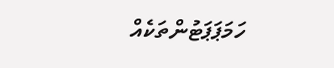ހަމަޕަޕަޓުންތަކެއް